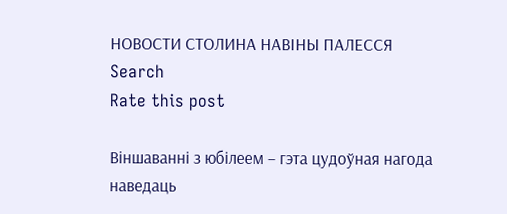НОВОСТИ СТОЛИНА НАВIНЫ ПАЛЕССЯ
Search
Rate this post

Віншаванні з юбілеем – гэта цудоўная нагода наведаць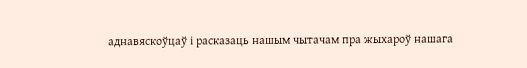аднавяскоўцаў і расказаць нашым чытачам пра жыхароў нашага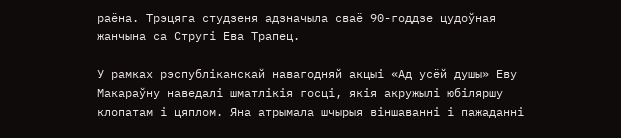раёна. Трэцяга студзеня адзначыла сваё 90-годдзе цудоўная жанчына са Стругі Ева Трапец.

У рамках рэспубліканскай навагодняй акцыі «Ад усёй душы» Еву Макараўну наведалі шматлікія госці, якія акружылі юбіляршу клопатам і цяплом. Яна атрымала шчырыя віншаванні і пажаданні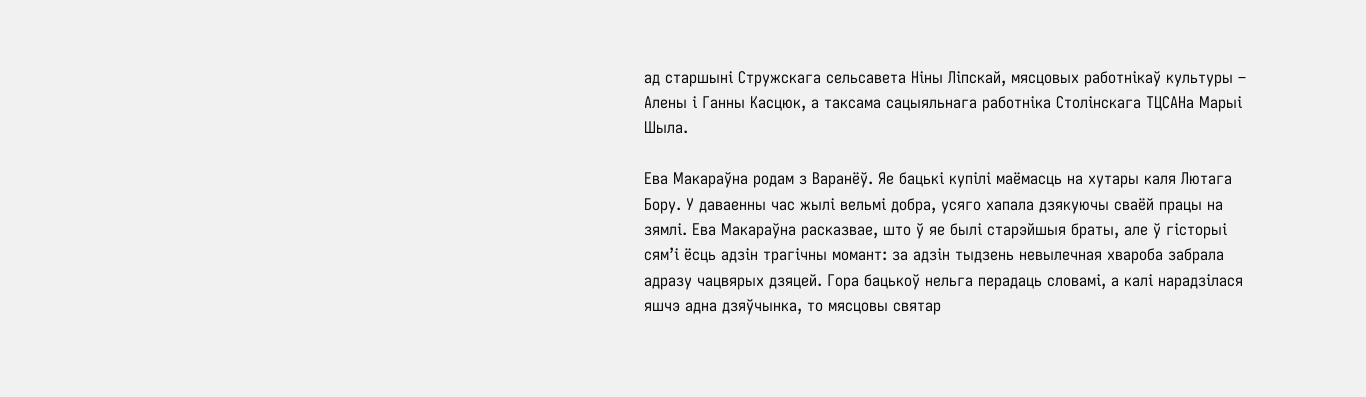ад старшыні Стружскага сельсавета Ніны Ліпскай, мясцовых работнікаў культуры – Алены і Ганны Касцюк, а таксама сацыяльнага работніка Столінскага ТЦСАНа Марыі Шыла.

Ева Макараўна родам з Варанёў. Яе бацькі купілі маёмасць на хутары каля Лютага Бору. У даваенны час жылі вельмі добра, усяго хапала дзякуючы сваёй працы на зямлі. Ева Макараўна расказвае, што ў яе былі старэйшыя браты, але ў гісторыі сям’і ёсць адзін трагічны момант: за адзін тыдзень невылечная хвароба забрала адразу чацвярых дзяцей. Гора бацькоў нельга перадаць словамі, а калі нарадзілася яшчэ адна дзяўчынка, то мясцовы святар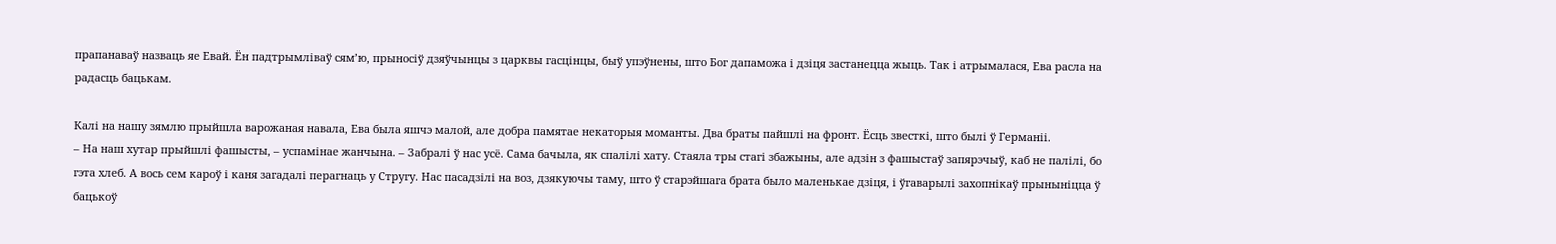прапанаваў назваць яе Евай. Ён падтрымліваў сям’ю, прыносіў дзяўчынцы з царквы гасцінцы, быў упэўнены, што Бог дапаможа і дзіця застанецца жыць. Так і атрымалася, Ева расла на радасць бацькам.

Калі на нашу зямлю прыйшла варожаная навала, Ева была яшчэ малой, але добра памятае некаторыя моманты. Два браты пайшлі на фронт. Ёсць звесткі, што былі ў Германіі.
– На наш хутар прыйшлі фашысты, – успамінае жанчына. – Забралі ў нас усё. Сама бачыла, як спалілі хату. Стаяла тры стагі збажыны, але адзін з фашыстаў запярэчыў, каб не палілі, бо гэта хлеб. А вось сем кароў і каня загадалі перагнаць у Стругу. Нас пасадзілі на воз, дзякуючы таму, што ў старэйшага брата было маленькае дзіця, і ўгаварылі захопнікаў прыныніцца ў бацькоў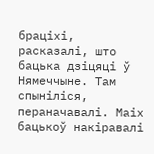браціхі, расказалі, што бацька дзіцяці ў Нямеччыне. Там спыніліся, пераначавалі. Маіх бацькоў накіравалі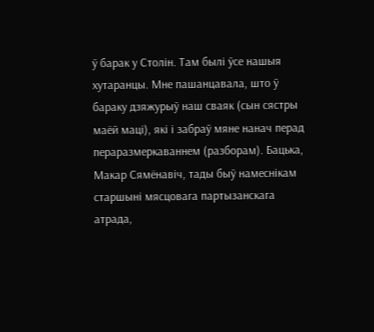ў барак у Столін. Там былі ўсе нашыя хутаранцы. Мне пашанцавала, што ў бараку дзяжурыў наш сваяк (сын сястры маёй маці), які і забраў мяне нанач перад пераразмеркаваннем (разборам). Бацька, Макар Сямёнавіч, тады быў намеснікам старшыні мясцовага партызанскага атрада,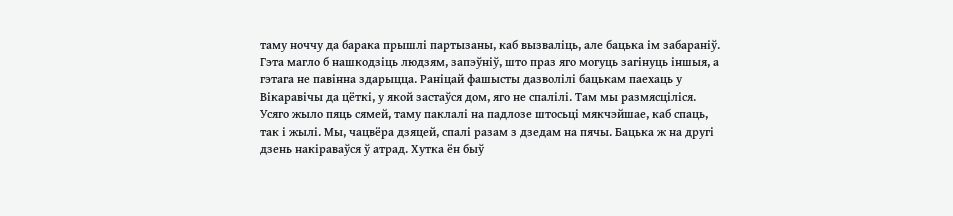таму ноччу да барака прышлі партызаны, каб вызваліць, але бацька ім забараніў. Гэта магло б нашкодзіць людзям, запэўніў, што праз яго могуць загінуць іншыя, а гэтага не павінна здарыцца. Раніцай фашысты дазволілі бацькам паехаць у Вікаравічы да цёткі, у якой застаўся дом, яго не спалілі. Там мы размясціліся. Усяго жыло пяць сямей, таму паклалі на падлозе штосьці мякчэйшае, каб спаць, так і жылі. Мы, чацвёра дзяцей, спалі разам з дзедам на пячы. Бацька ж на другі дзень накіраваўся ў атрад. Хутка ён быў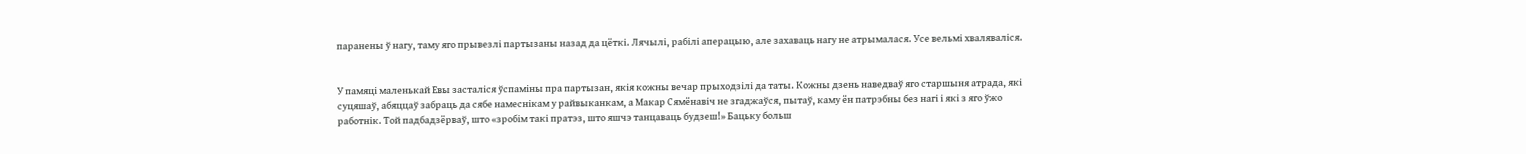паранены ў нагу, таму яго прывезлі партызаны назад да цёткі. Лячылі, рабілі аперацыю, але захаваць нагу не атрымалася. Усе вельмі хваляваліся.


У памяці маленькай Евы засталіся ўспаміны пра партызан, якія кожны вечар прыходзілі да таты. Кожны дзень наведваў яго старшыня атрада, які суцяшаў, абяццаў забраць да сябе намеснікам у райвыканкам, а Макар Сямёнавіч не згаджаўся, пытаў, каму ён патрэбны без нагі і які з яго ўжо работнік. Той падбадзёрваў, што «зробім такі пратэз, што яшчэ танцаваць будзеш!» Бацьку больш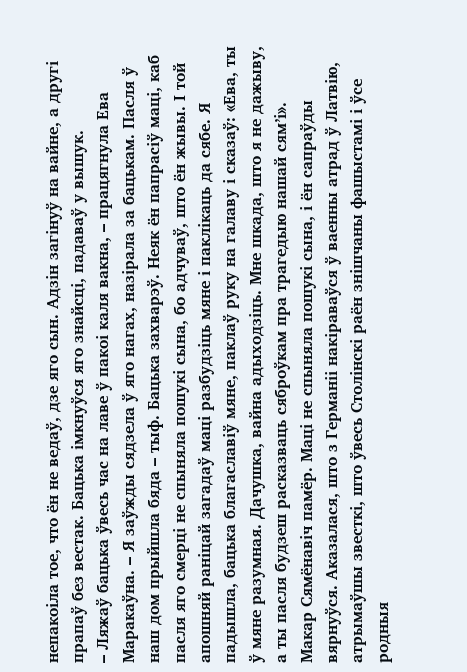непакоіла тое, что ён не ведаў, дзе яго сын. Адзін загінуў на вайне, а другі прапаў без вестак. Бацька імкнуўся яго знайсці, падаваў у вышук.
– Ляжаў бацька ўвесь час на лаве ў пакоі каля вакна, – працягнула Ева Маракаўна. – Я заўжды сядзела ў яго нагах, назірала за бацькам. Пасля ў наш дом прыйшла бяда – тыф. Бацька захварэў. Неяк ён папрасіў маці, каб пасля яго смерці не спыняла пошукі сына, бо адчуваў, што ён жывы. І той апошняй раніцай загадаў маці разбудзіць мяне і паклікаць да сябе. Я падышла, бацька благаславіў мяне, паклаў руку на галаву і сказаў: «Ева, ты ў мяне разумная. Дачушка, вайна адыходзіць. Мне шкада, што я не дажыву, а ты пасля будзеш расказваць сяброўкам пра трагедыю нашай сям’і».
Макар Сямёнавіч памёр. Маці не спыняла пошукі сына, і ён сапраўды вярнуўся. Аказалася, што з Германіі накіраваўся ў ваенны атрад ў Латвію, атрымаўшы звесткі, што ўвесь Столінскі раён знішчаны фашыстамі і ўсе родныя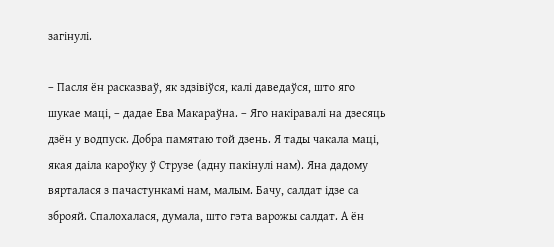загінулі.

– Пасля ён расказваў, як здзівіўся, калі даведаўся, што яго шукае маці, – дадае Ева Макараўна. – Яго накіравалі на дзесяць дзён у водпуск. Добра памятаю той дзень. Я тады чакала маці, якая даіла кароўку ў Струзе (адну пакінулі нам). Яна дадому вярталася з пачастункамі нам, малым. Бачу, салдат ідзе са зброяй. Спалохалася, думала, што гэта варожы салдат. А ён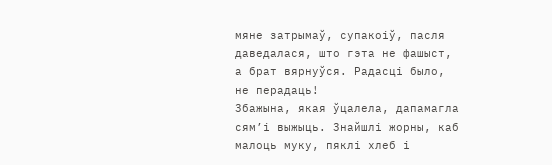мяне затрымаў, супакоіў, пасля даведалася, што гэта не фашыст, а брат вярнуўся. Радасці было, не перадаць!
Збажына, якая ўцалела, дапамагла сям’і выжыць. Знайшлі жорны, каб малоць муку, пяклі хлеб і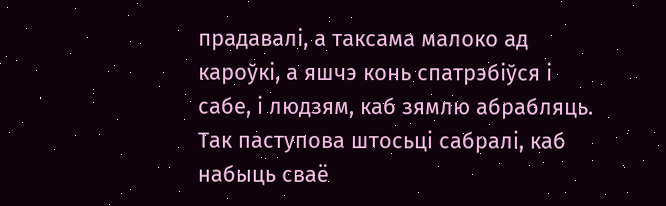прадавалі, а таксама малоко ад кароўкі, а яшчэ конь спатрэбіўся і сабе, і людзям, каб зямлю абрабляць. Так паступова штосьці сабралі, каб набыць сваё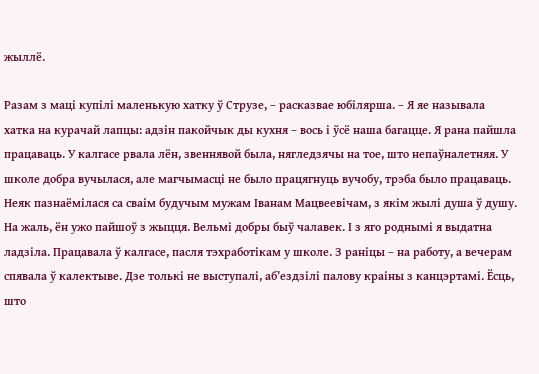жыллё.

Разам з маці купілі маленькую хатку ў Струзе, – расказвае юбілярша. – Я яе называла хатка на курачай лапцы: адзін пакойчык ды кухня – вось і ўсё наша багацце. Я рана пайшла працаваць. У калгасе рвала лён, звеннявой была, нягледзячы на тое, што непаўналетняя. У школе добра вучылася, але магчымасці не было працягнуць вучобу, трэба было працаваць. Неяк пазнаёмілася са сваім будучым мужам Іванам Мацвеевічам, з якім жылі душа ў душу. На жаль, ён ужо пайшоў з жыцця. Вельмі добры быў чалавек. І з яго роднымі я выдатна ладзіла. Працавала ў калгасе, пасля тэхработікам у школе. З раніцы – на работу, а вечерам спявала ў калектыве. Дзе толькі не выступалі, аб’ездзілі палову краіны з канцэртамі. Ёсць, што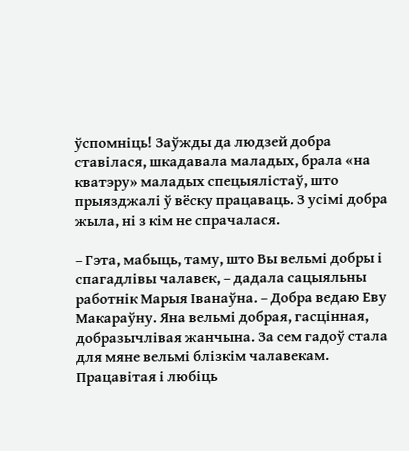ўспомніць! Заўжды да людзей добра ставілася, шкадавала маладых, брала «на кватэру» маладых спецыялістаў, што прыязджалі ў вёску працаваць. З усімі добра жыла, ні з кім не спрачалася.

– Гэта, мабыць, таму, што Вы вельмі добры і спагадлівы чалавек, – дадала сацыяльны работнік Марыя Іванаўна. – Добра ведаю Еву Макараўну. Яна вельмі добрая, гасцінная, добразычлівая жанчына. За сем гадоў стала для мяне вельмі блізкім чалавекам. Працавітая і любіць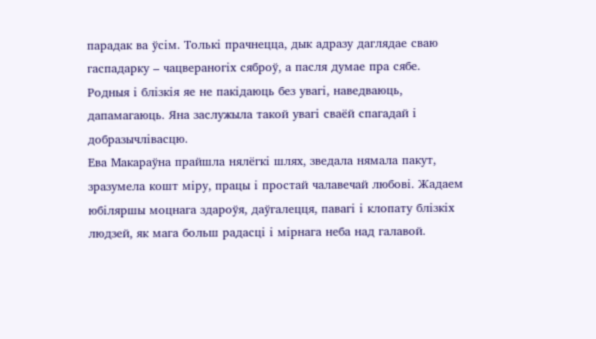парадак ва ўсім. Толькі прачнецца, дык адразу даглядае сваю гаспадарку – чацвераногіх сяброў, а пасля думае пра сябе. Родныя і блізкія яе не пакідаюць без увагі, наведваюць, дапамагаюць. Яна заслужыла такой увагі сваёй спагадай і добразычлівасцю.
Ева Макараўна прайшла нялёгкі шлях, зведала нямала пакут, зразумела кошт міру, працы і простай чалавечай любові. Жадаем юбіляршы моцнага здароўя, даўгалецця, павагі і клопату блізкіх людзей, як мага больш радасці і мірнага неба над галавой.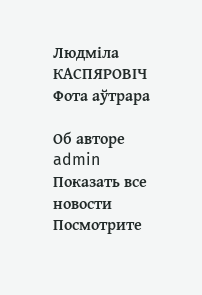Людміла КАСПЯРОВІЧ
Фота аўтрара

Об авторе
admin
Показать все новости
Посмотрите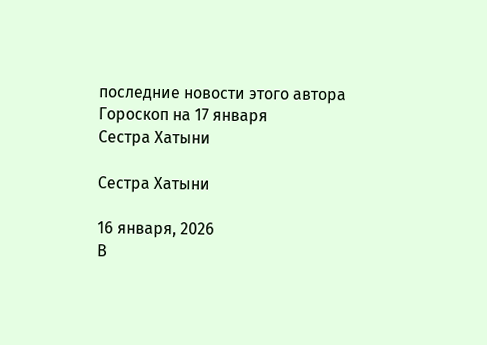последние новости этого автора
Гороскоп на 17 января
Сестра Хатыни

Сестра Хатыни

16 января, 2026
В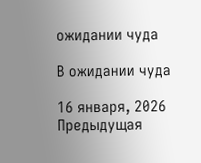ожидании чуда

В ожидании чуда

16 января, 2026
Предыдущая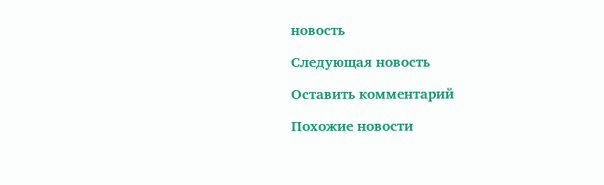новость

Следующая новость

Оставить комментарий

Похожие новости